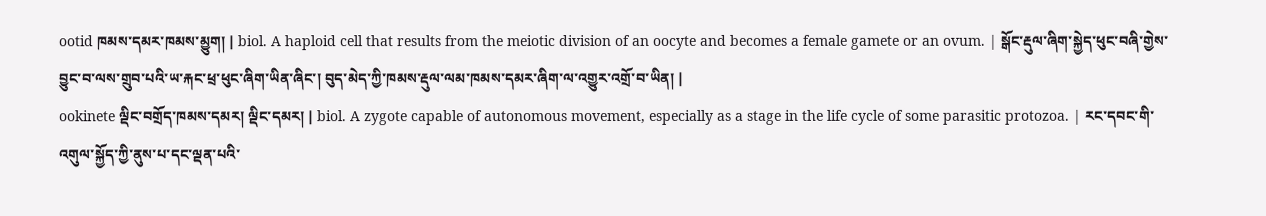ootid ཁམས་དམར་ཁམས་མྱུག། | biol. A haploid cell that results from the meiotic division of an oocyte and becomes a female gamete or an ovum. | སྒོང་རྡུལ་ཞིག་སྐྱེད་ཕུང་བཞི་གྱེས་བྱུང་བ་ལས་གྲུབ་པའི་ཡ་རྐང་ཕྲ་ཕུང་ཞིག་ཡིན་ཞིང་། བུད་མེད་ཀྱི་ཁམས་རྡུལ་ལམ་ཁམས་དམར་ཞིག་ལ་འགྱུར་འགྲོ་བ་ཡིན། |
ookinete ལྡིང་བགྲོད་ཁམས་དམར། ལྡིང་དམར། | biol. A zygote capable of autonomous movement, especially as a stage in the life cycle of some parasitic protozoa. | རང་དབང་གི་འགུལ་སྐྱོད་ཀྱི་ནུས་པ་དང་ལྡན་པའི་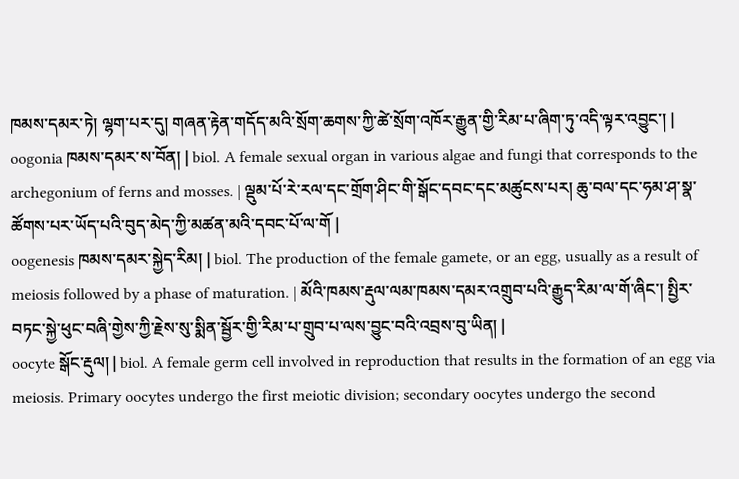ཁམས་དམར་ཏེ། ལྷག་པར་དུ། གཞན་རྟེན་གདོད་མའི་སྲོག་ཆགས་ཀྱི་ཚེ་སྲོག་འཁོར་རྒྱུན་གྱི་རིམ་པ་ཞིག་ཏུ་འདི་ལྟར་འབྱུང་། |
oogonia ཁམས་དམར་ས་བོན། | biol. A female sexual organ in various algae and fungi that corresponds to the archegonium of ferns and mosses. | ལྡུམ་པོ་རེ་རལ་དང་གྲོག་ཤིང་གི་སྒོང་དབང་དང་མཚུངས་པར། ཆུ་བལ་དང་ཧམ་ཤ་སྣ་ཚོགས་པར་ཡོད་པའི་བུད་མེད་ཀྱི་མཚན་མའི་དབང་པོ་ལ་གོ |
oogenesis ཁམས་དམར་སྐྱེད་རིམ། | biol. The production of the female gamete, or an egg, usually as a result of meiosis followed by a phase of maturation. | མོའི་ཁམས་རྡུལ་ལམ་ཁམས་དམར་འགྲུབ་པའི་རྒྱུད་རིམ་ལ་གོ་ཞིང་། སྤྱིར་བཏང་སྐྱེ་ཕུང་བཞི་གྱེས་ཀྱི་རྗེས་སུ་སྨིན་སྦྱོར་གྱི་རིམ་པ་གྲུབ་པ་ལས་བྱུང་བའི་འབྲས་བུ་ཡིན། |
oocyte སྒོང་རྡུལ། | biol. A female germ cell involved in reproduction that results in the formation of an egg via meiosis. Primary oocytes undergo the first meiotic division; secondary oocytes undergo the second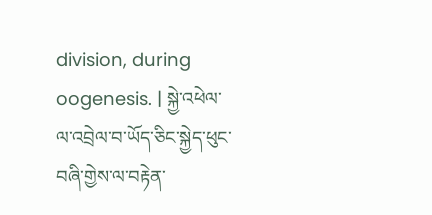division, during oogenesis. | སྐྱེ་འཕེལ་ལ་འབྲེལ་བ་ཡོད་ཅིང་སྐྱེད་ཕུང་བཞི་གྱེས་ལ་བརྟེན་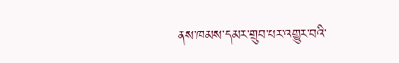ནས་ཁམས་དམར་གྲུབ་པར་འགྱུར་བའི་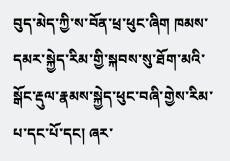བུད་མེད་ཀྱི་ས་བོན་ཕྲ་ཕུང་ཞིག ཁམས་དམར་སྐྱེད་རིམ་གྱི་སྐབས་སུ་ཐོག་མའི་སྒོང་རྡུལ་རྣམས་སྐྱེད་ཕུང་བཞི་གྱེས་རིམ་པ་དང་པོ་དང། ཞར་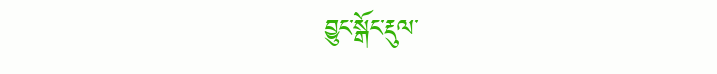བྱུང་སྒོང་རྡུལ་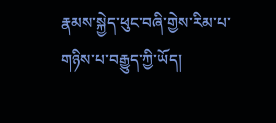རྣམས་སྐྱེད་ཕུང་བཞི་གྱེས་རིམ་པ་གཉིས་པ་བརྒྱུད་ཀྱི་ཡོད།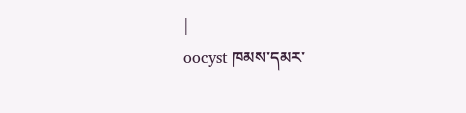|
oocyst ཁམས་དམར་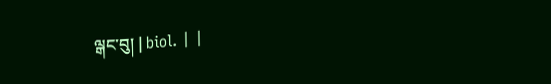ལྒང་བུ། | biol. | |